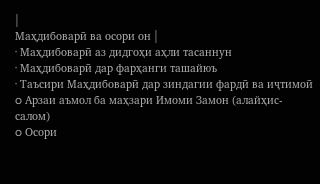|
Маҳдибоварӣ ва осори он |
· Маҳдибоварӣ аз дидгоҳи аҳли тасаннун
· Маҳдибоварӣ дар фарҳанги ташайюъ
· Таъсири Маҳдибоварӣ дар зиндагии фардӣ ва иҷтимоӣ
o Арзаи аъмол ба маҳзари Имоми Замон (алайҳис-салом)
o Осори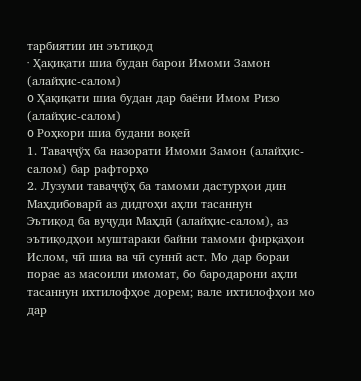тарбиятии ин эътиқод
· Ҳақиқати шиа будан барои Имоми Замон (алайҳис-салом)
o Ҳақиқати шиа будан дар баёни Имом Ризо (алайҳис-салом)
o Роҳкори шиа будани воқеӣ
1. Таваҷҷўҳ ба назорати Имоми Замон (алайҳис-салом) бар рафторҳо
2. Лузуми таваҷҷўҳ ба тамоми дастурҳои дин
Маҳдибоварӣ аз дидгоҳи аҳли тасаннун
Эътиқод ба вуҷуди Маҳдӣ (алайҳис-салом), аз эътиқодҳои муштараки байни тамоми фирқаҳои Ислом, чӣ шиа ва чӣ суннӣ аст. Мо дар бораи порае аз масоили имомат, бо бародарони аҳли тасаннун ихтилофҳое дорем; вале ихтилофҳои мо дар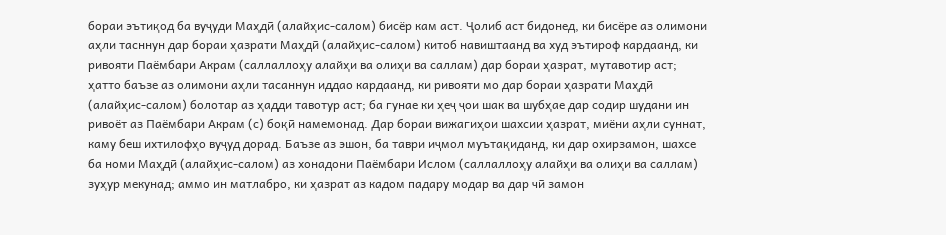бораи эътиқод ба вуҷуди Маҳдӣ (алайҳис-салом) бисёр кам аст. Ҷолиб аст бидонед, ки бисёре аз олимони аҳли тасннун дар бораи ҳазрати Маҳдӣ (алайҳис-салом) китоб навиштаанд ва худ эътироф кардаанд, ки ривояти Паёмбари Акрам (саллаллоҳу алайҳи ва олиҳи ва саллам) дар бораи ҳазрат, мутавотир аст; ҳатто баъзе аз олимони аҳли тасаннун иддао кардаанд, ки ривояти мо дар бораи ҳазрати Маҳдӣ (алайҳис-салом) болотар аз ҳадди тавотур аст; ба гунае ки ҳеҷ ҷои шак ва шубҳае дар содир шудани ин ривоёт аз Паёмбари Акрам (с) боқӣ намемонад. Дар бораи вижагиҳои шахсии ҳазрат, миёни аҳли суннат, каму беш ихтилофҳо вуҷуд дорад. Баъзе аз эшон, ба таври иҷмол муътақиданд, ки дар охирзамон, шахсе ба номи Маҳдӣ (алайҳис-салом) аз хонадони Паёмбари Ислом (саллаллоҳу алайҳи ва олиҳи ва саллам) зуҳур мекунад; аммо ин матлабро, ки ҳазрат аз кадом падару модар ва дар чӣ замон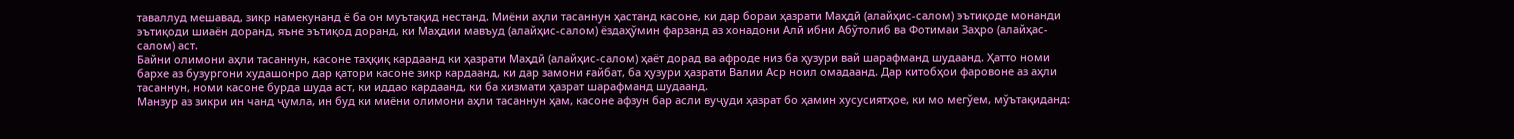таваллуд мешавад, зикр намекунанд ё ба он муътақид нестанд. Миёни аҳли тасаннун ҳастанд касоне, ки дар бораи ҳазрати Маҳдӣ (алайҳис-салом) эътиқоде монанди эътиқоди шиаён доранд, яъне эътиқод доранд, ки Маҳдии мавъуд (алайҳис-салом) ёздаҳўмин фарзанд аз хонадони Алӣ ибни Абўтолиб ва Фотимаи Заҳро (алайҳас-салом) аст.
Байни олимони аҳли тасаннун, касоне таҳқиқ кардаанд ки ҳазрати Маҳдӣ (алайҳис-салом) ҳаёт дорад ва афроде низ ба ҳузури вай шарафманд шудаанд. Ҳатто номи бархе аз бузургони худашонро дар қатори касоне зикр кардаанд, ки дар замони ғайбат, ба ҳузури ҳазрати Валии Аср ноил омадаанд. Дар китобҳои фаровоне аз аҳли тасаннун, номи касоне бурда шуда аст, ки иддао кардаанд, ки ба хизмати ҳазрат шарафманд шудаанд.
Манзур аз зикри ин чанд ҷумла, ин буд ки миёни олимони аҳли тасаннун ҳам, касоне афзун бар асли вуҷуди ҳазрат бо ҳамин хусусиятҳое, ки мо мегўем, мўътақиданд: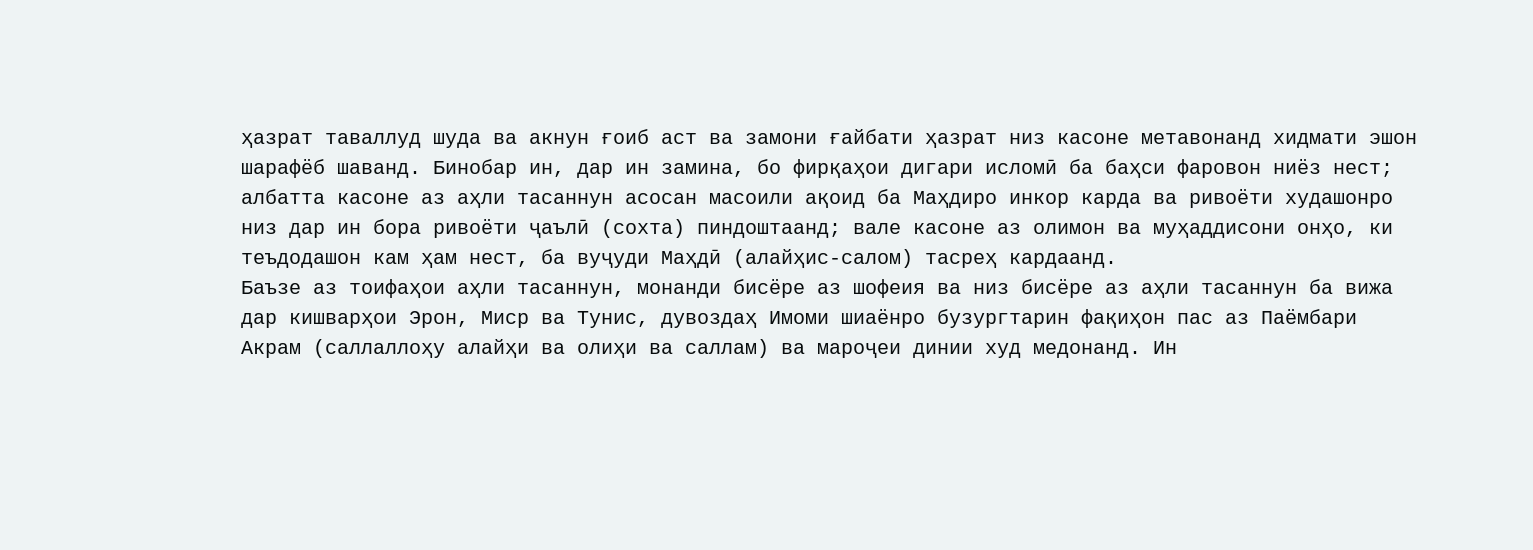ҳазрат таваллуд шуда ва акнун ғоиб аст ва замони ғайбати ҳазрат низ касоне метавонанд хидмати эшон шарафёб шаванд. Бинобар ин, дар ин замина, бо фирқаҳои дигари исломӣ ба баҳси фаровон ниёз нест; албатта касоне аз аҳли тасаннун асосан масоили ақоид ба Маҳдиро инкор карда ва ривоёти худашонро низ дар ин бора ривоёти ҷаълӣ (сохта) пиндоштаанд; вале касоне аз олимон ва муҳаддисони онҳо, ки теъдодашон кам ҳам нест, ба вуҷуди Маҳдӣ (алайҳис-салом) тасреҳ кардаанд.
Баъзе аз тоифаҳои аҳли тасаннун, монанди бисёре аз шофеия ва низ бисёре аз аҳли тасаннун ба вижа дар кишварҳои Эрон, Миср ва Тунис, дувоздаҳ Имоми шиаёнро бузургтарин фақиҳон пас аз Паёмбари Акрам (саллаллоҳу алайҳи ва олиҳи ва саллам) ва мароҷеи динии худ медонанд. Ин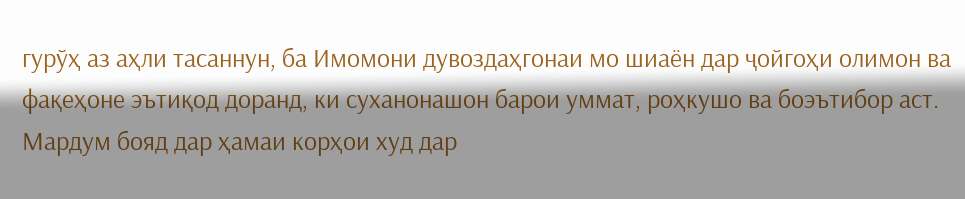гурўҳ аз аҳли тасаннун, ба Имомони дувоздаҳгонаи мо шиаён дар ҷойгоҳи олимон ва фақеҳоне эътиқод доранд, ки суханонашон барои уммат, роҳкушо ва боэътибор аст. Мардум бояд дар ҳамаи корҳои худ дар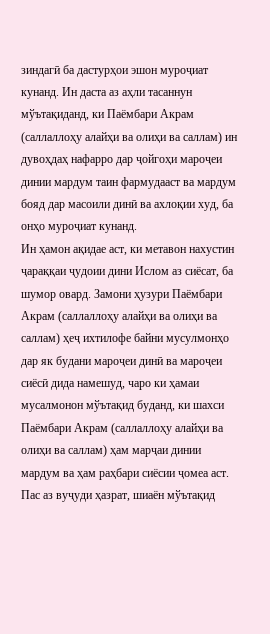зиндагӣ ба дастурҳои эшон муроҷиат кунанд. Ин даста аз аҳли тасаннун мўътақиданд, ки Паёмбари Акрам (саллаллоҳу алайҳи ва олиҳи ва саллам) ин дувоҳдаҳ нафарро дар ҷойгоҳи мароҷеи динии мардум таин фармудааст ва мардум бояд дар масоили динӣ ва ахлоқии худ, ба онҳо муроҷиат кунанд.
Ин ҳамон ақидае аст, ки метавон нахустин ҷараққаи ҷудоии дини Ислом аз сиёсат, ба шумор овард. Замони ҳузури Паёмбари Акрам (саллаллоҳу алайҳи ва олиҳи ва саллам) ҳеҷ ихтилофе байни мусулмонҳо дар як будани мароҷеи динӣ ва мароҷеи сиёсӣ дида намешуд, чаро ки ҳамаи мусалмонон мўътақид буданд, ки шахси Паёмбари Акрам (саллаллоҳу алайҳи ва олиҳи ва саллам) ҳам марҷаи динии мардум ва ҳам раҳбари сиёсии ҷомеа аст. Пас аз вуҷуди ҳазрат, шиаён мўътақид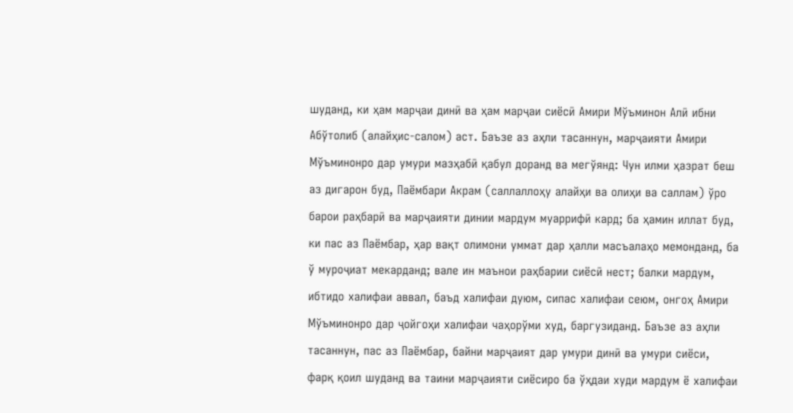шуданд, ки ҳам марҷаи динӣ ва ҳам марҷаи сиёсӣ Амири Мўъминон Алӣ ибни Абўтолиб (алайҳис-салом) аст. Баъзе аз аҳли тасаннун, марҷаияти Амири Мўъминонро дар умури мазҳабӣ қабул доранд ва мегўянд: Чун илми ҳазрат беш аз дигарон буд, Паёмбари Акрам (саллаллоҳу алайҳи ва олиҳи ва саллам) ўро барои раҳбарӣ ва марҷаияти динии мардум муаррифӣ кард; ба ҳамин иллат буд, ки пас аз Паёмбар, ҳар вақт олимони уммат дар ҳалли масъалаҳо мемонданд, ба ў муроҷиат мекарданд; вале ин маънои раҳбарии сиёсӣ нест; балки мардум, ибтидо халифаи аввал, баъд халифаи дуюм, сипас халифаи сеюм, онгоҳ Амири Мўъминонро дар ҷойгоҳи халифаи чаҳорўми худ, баргузиданд. Баъзе аз аҳли тасаннун, пас аз Паёмбар, байни марҷаият дар умури динӣ ва умури сиёси, фарқ қоил шуданд ва таини марҷаияти сиёсиро ба ўҳдаи худи мардум ё халифаи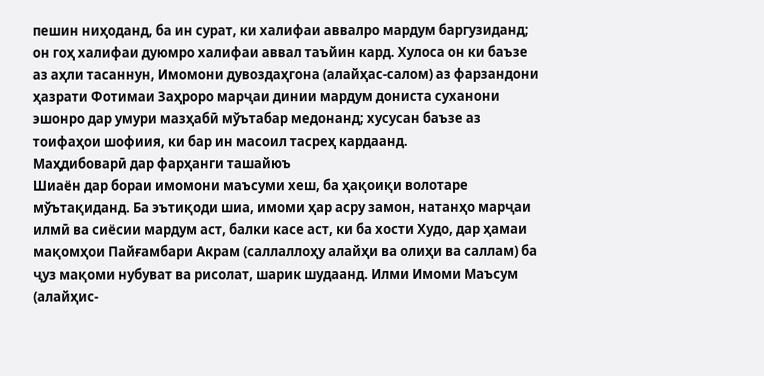пешин ниҳоданд, ба ин сурат, ки халифаи аввалро мардум баргузиданд; он гоҳ халифаи дуюмро халифаи аввал таъйин кард. Хулоса он ки баъзе аз аҳли тасаннун, Имомони дувоздаҳгона (алайҳас-салом) аз фарзандони ҳазрати Фотимаи Заҳроро марҷаи динии мардум дониста суханони эшонро дар умури мазҳабӣ мўътабар медонанд; хусусан баъзе аз тоифаҳои шофиия, ки бар ин масоил тасреҳ кардаанд.
Маҳдибоварӣ дар фарҳанги ташайюъ
Шиаён дар бораи имомони маъсуми хеш, ба ҳақоиқи волотаре мўътақиданд. Ба эътиқоди шиа, имоми ҳар асру замон, натанҳо марҷаи илмӣ ва сиёсии мардум аст, балки касе аст, ки ба хости Худо, дар ҳамаи мақомҳои Пайғамбари Акрам (саллаллоҳу алайҳи ва олиҳи ва саллам) ба ҷуз мақоми нубуват ва рисолат, шарик шудаанд. Илми Имоми Маъсум (алайҳис-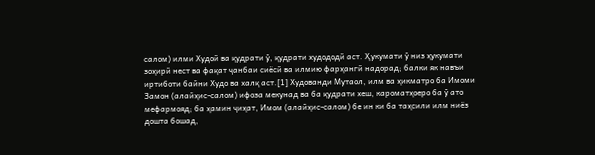салом) илми Худоӣ ва қудрати ў, қудрати худододӣ аст. Ҳукумати ў низ ҳукумати зоҳирӣ нест ва фақат ҷанбаи сиёсӣ ва илмию фарҳангӣ надорад; балки як навъи иртиботи байни Худо ва халқ аст.[1] Худованди Мутаол, илм ва ҳикматро ба Имоми Замон (алайҳис-салом) ифоза мекунад ва ба қудрати хеш, кароматҳоеро ба ў ато мефармояд; ба ҳамин ҷиҳат, Имом (алайҳис-салом) бе ин ки ба таҳсили илм ниёз дошта бошад,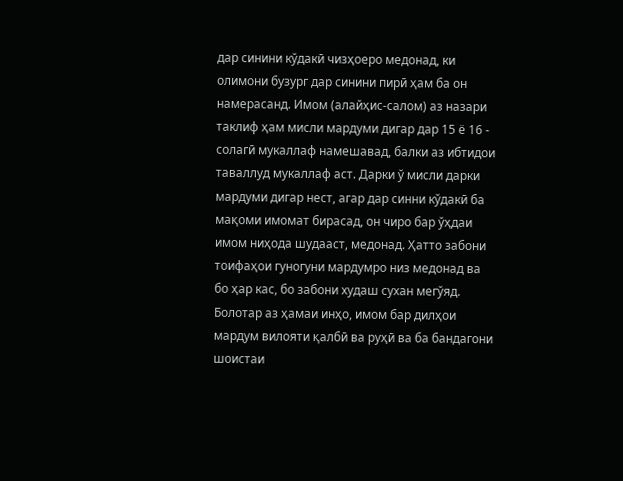дар синини кўдакӣ чизҳоеро медонад, ки олимони бузург дар синини пирӣ ҳам ба он намерасанд. Имом (алайҳис-салом) аз назари таклиф ҳам мисли мардуми дигар дар 15 ё 16 - солагӣ мукаллаф намешавад, балки аз ибтидои таваллуд мукаллаф аст. Дарки ў мисли дарки мардуми дигар нест, агар дар синни кўдакӣ ба мақоми имомат бирасад, он чиро бар ўҳдаи имом ниҳода шудааст, медонад. Ҳатто забони тоифаҳои гуногуни мардумро низ медонад ва бо ҳар кас, бо забони худаш сухан мегўяд. Болотар аз ҳамаи инҳо, имом бар дилҳои мардум вилояти қалбӣ ва руҳӣ ва ба бандагони шоистаи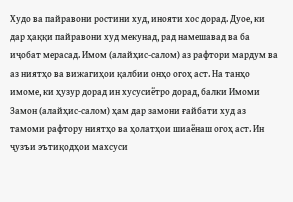Худо ва пайравони ростини худ, инояти хос дорад. Дуое, ки дар ҳаққи пайравони худ мекунад, рад намешавад ва ба иҷобат мерасад. Имом (алайҳис-салом) аз рафтори мардум ва аз ниятҳо ва вижагиҳои қалбии онҳо огоҳ аст. На танҳо имоме, ки ҳузур дорад ин хусусиётро дорад, балки Имоми Замон (алайҳис-салом) ҳам дар замони ғайбати худ аз тамоми рафтору ниятҳо ва ҳолатҳои шиаёнаш огоҳ аст. Ин ҷузъи эътиқодҳои махсуси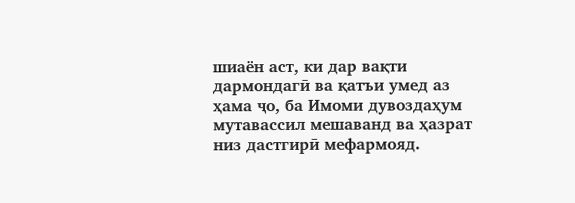шиаён аст, ки дар вақти дармондагӣ ва қатъи умед аз ҳама ҷо, ба Имоми дувоздаҳум мутавассил мешаванд ва ҳазрат низ дастгирӣ мефармояд.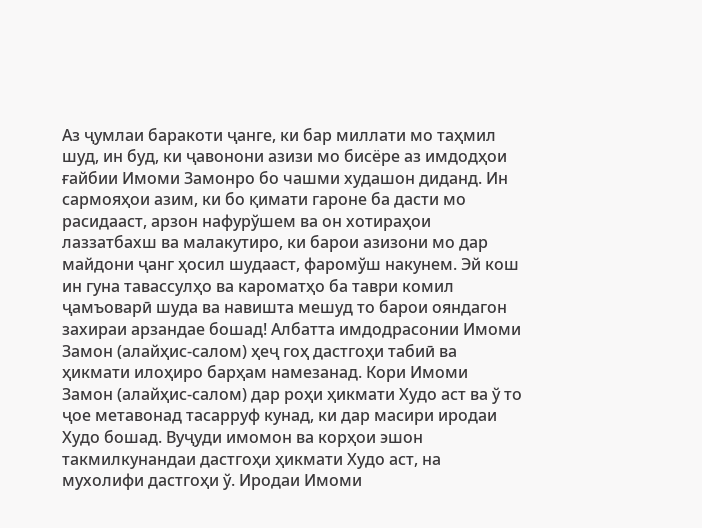Аз ҷумлаи баракоти ҷанге, ки бар миллати мо таҳмил шуд, ин буд, ки ҷавонони азизи мо бисёре аз имдодҳои ғайбии Имоми Замонро бо чашми худашон диданд. Ин сармояҳои азим, ки бо қимати гароне ба дасти мо расидааст, арзон нафурўшем ва он хотираҳои лаззатбахш ва малакутиро, ки барои азизони мо дар майдони ҷанг ҳосил шудааст, фаромўш накунем. Эй кош ин гуна тавассулҳо ва кароматҳо ба таври комил ҷамъоварӣ шуда ва навишта мешуд то барои ояндагон захираи арзандае бошад! Албатта имдодрасонии Имоми Замон (алайҳис-салом) ҳеҷ гоҳ дастгоҳи табиӣ ва ҳикмати илоҳиро барҳам намезанад. Кори Имоми Замон (алайҳис-салом) дар роҳи ҳикмати Худо аст ва ў то ҷое метавонад тасарруф кунад, ки дар масири иродаи Худо бошад. Вуҷуди имомон ва корҳои эшон такмилкунандаи дастгоҳи ҳикмати Худо аст, на мухолифи дастгоҳи ў. Иродаи Имоми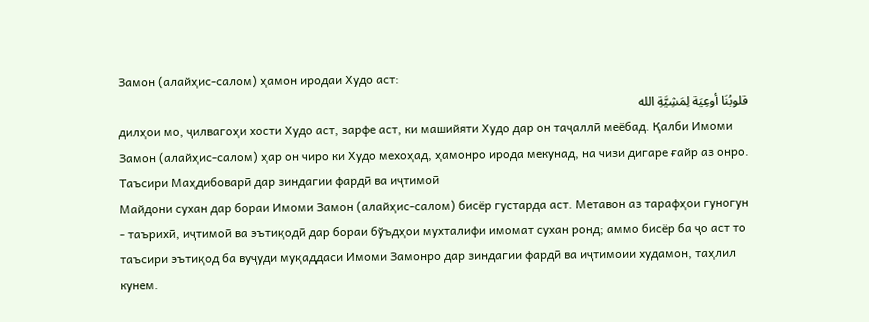Замон (алайҳис-салом) ҳамон иродаи Худо аст:
قلوبُنَا أوعِيَة لِمَشِيَّةِ الله
дилҳои мо, ҷилвагоҳи хости Худо аст, зарфе аст, ки машийяти Худо дар он таҷаллӣ меёбад. Қалби Имоми Замон (алайҳис-салом) ҳар он чиро ки Худо мехоҳад, ҳамонро ирода мекунад, на чизи дигаре ғайр аз онро.
Таъсири Маҳдибоварӣ дар зиндагии фардӣ ва иҷтимоӣ
Майдони сухан дар бораи Имоми Замон (алайҳис-салом) бисёр густарда аст. Метавон аз тарафҳои гуногун - таърихӣ, иҷтимоӣ ва эътиқодӣ дар бораи бўъдҳои мухталифи имомат сухан ронд; аммо бисёр ба ҷо аст то таъсири эътиқод ба вуҷуди муқаддаси Имоми Замонро дар зиндагии фардӣ ва иҷтимоии худамон, таҳлил кунем.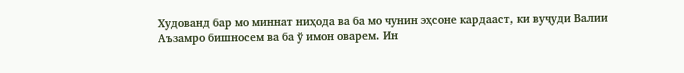Худованд бар мо миннат ниҳода ва ба мо чунин эҳсоне кардааст, ки вуҷуди Валии Аъзамро бишносем ва ба ў имон оварем. Ин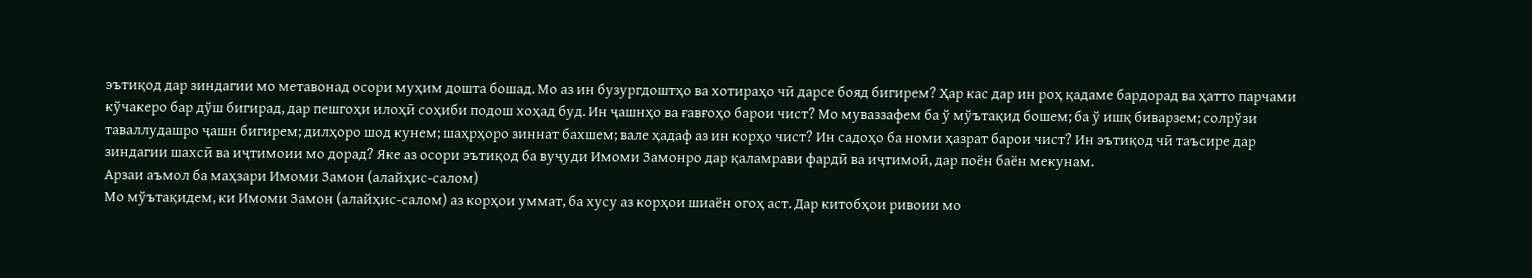эътиқод дар зиндагии мо метавонад осори муҳим дошта бошад. Мо аз ин бузургдоштҳо ва хотираҳо чӣ дарсе бояд бигирем? Ҳар кас дар ин роҳ қадаме бардорад ва ҳатто парчами кўчакеро бар дўш бигирад, дар пешгоҳи илоҳӣ соҳиби подош хоҳад буд. Ин ҷашнҳо ва ғавғоҳо барои чист? Мо муваззафем ба ў мўътақид бошем; ба ў ишқ биварзем; солрўзи таваллудашро ҷашн бигирем; дилҳоро шод кунем; шаҳрҳоро зиннат бахшем; вале ҳадаф аз ин корҳо чист? Ин садоҳо ба номи ҳазрат барои чист? Ин эътиқод чӣ таъсире дар зиндагии шахсӣ ва иҷтимоии мо дорад? Яке аз осори эътиқод ба вуҷуди Имоми Замонро дар қаламрави фардӣ ва иҷтимоӣ, дар поён баён мекунам.
Арзаи аъмол ба маҳзари Имоми Замон (алайҳис-салом)
Мо мўътақидем, ки Имоми Замон (алайҳис-салом) аз корҳои уммат, ба хусу аз корҳои шиаён огоҳ аст. Дар китобҳои ривоии мо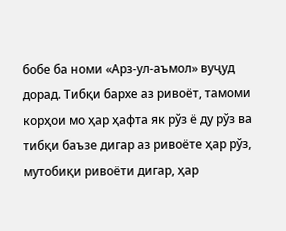бобе ба номи «Арз-ул-аъмол» вуҷуд дорад. Тибқи бархе аз ривоёт, тамоми корҳои мо ҳар ҳафта як рўз ё ду рўз ва тибқи баъзе дигар аз ривоёте ҳар рўз, мутобиқи ривоёти дигар, ҳар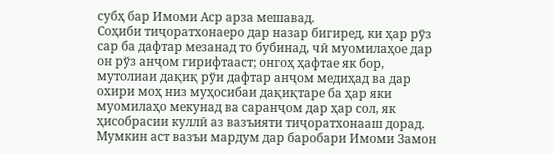субҳ бар Имоми Аср арза мешавад.
Соҳиби тиҷоратхонаеро дар назар бигиред, ки ҳар рўз сар ба дафтар мезанад то бубинад, чӣ муомилаҳое дар он рўз анҷом гирифтааст; онгоҳ ҳафтае як бор, мутолиаи дақиқ рўи дафтар анҷом медиҳад ва дар охири моҳ низ муҳосибаи дақиқтаре ба ҳар яки муомилаҳо мекунад ва саранҷом дар ҳар сол, як ҳисобрасии куллӣ аз вазъияти тиҷоратхонааш дорад. Мумкин аст вазъи мардум дар баробари Имоми Замон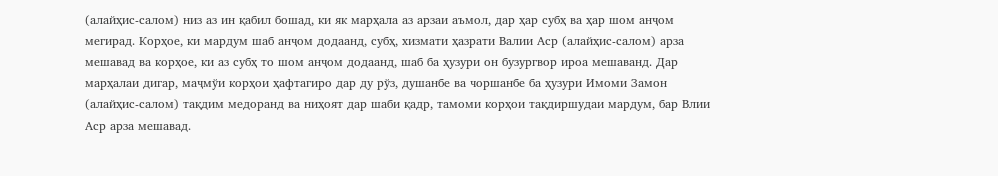(алайҳис-салом) низ аз ин қабил бошад, ки як марҳала аз арзаи аъмол, дар ҳар субҳ ва ҳар шом анҷом мегирад. Корҳое, ки мардум шаб анҷом додаанд, субҳ, хизмати ҳазрати Валии Аср (алайҳис-салом) арза мешавад ва корҳое, ки аз субҳ то шом анҷом додаанд, шаб ба ҳузури он бузургвор ироа мешаванд. Дар марҳалаи дигар, маҷмўи корҳои ҳафтагиро дар ду рўз, душанбе ва чоршанбе ба ҳузури Имоми Замон (алайҳис-салом) тақдим медоранд ва ниҳоят дар шаби қадр, тамоми корҳои тақдиршудаи мардум, бар Влии Аср арза мешавад.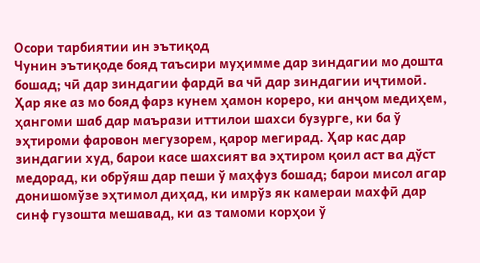Осори тарбиятии ин эътиқод
Чунин эътиқоде бояд таъсири муҳимме дар зиндагии мо дошта бошад; чӣ дар зиндагии фардӣ ва чӣ дар зиндагии иҷтимоӣ. Ҳар яке аз мо бояд фарз кунем ҳамон кореро, ки анҷом медиҳем, ҳангоми шаб дар маърази иттилои шахси бузурге, ки ба ў эҳтироми фаровон мегузорем, қарор мегирад. Ҳар кас дар зиндагии худ, барои касе шахсият ва эҳтиром қоил аст ва дўст медорад, ки обрўяш дар пеши ў маҳфуз бошад; барои мисол агар донишомўзе эҳтимол диҳад, ки имрўз як камераи махфӣ дар синф гузошта мешавад, ки аз тамоми корҳои ў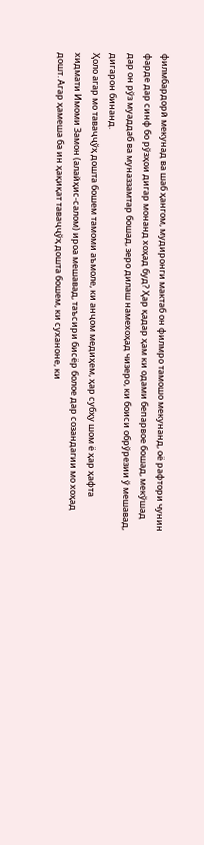филмбардорӣ мекунад ва шаб ҳангом, мудиронги мактаб он филмро тамошо мекунанд, оё рафтори чунин фарде дар синф бо рўзҳои дигар монанд хоҳад буд? Ҳар қадар ҳам ки одами бепарвое бошад, мекўшад дар он рўз муаддаб ва муназзамтар бошад, зеро дилаш намехоҳад чизеро, ки боиси обрўрезии ў мешавад, дигарон бинанд.
Ҳоло агар мо таваҷҷўҳ дошта бошем тамоми аъмоле, ки анҷом медиҳем, ҳар субҳу шом ё ҳар ҳафта хидмати Имоми Замон (алайҳис-салом) ироа мешавад, таъсири бисёр болое дар созандагии мо хоҳад дошт. Агар ҳамеша ба ин ҳақиқат таваҷҷўҳ дошта бошем, ки суханоне, ки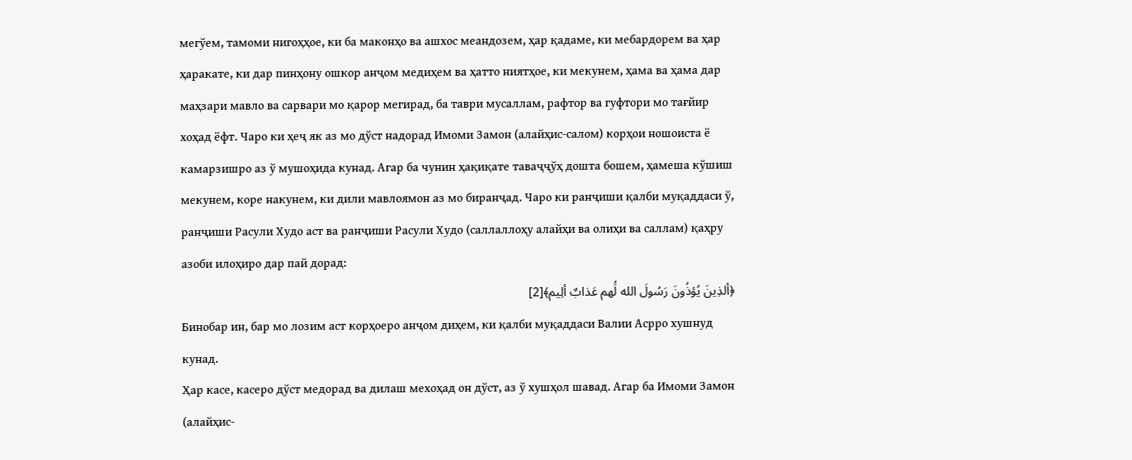мегўем, тамоми нигоҳҳое, ки ба маконҳо ва ашхос меандозем, ҳар қадаме, ки мебардорем ва ҳар ҳаракате, ки дар пинҳону ошкор анҷом медиҳем ва ҳатто ниятҳое, ки мекунем, ҳама ва ҳама дар маҳзари мавло ва сарвари мо қарор мегирад, ба таври мусаллам, рафтор ва гуфтори мо тағйир хоҳад ёфт. Чаро ки ҳеҷ як аз мо дўст надорад Имоми Замон (алайҳис-салом) корҳои ношоиста ё камарзишро аз ў мушоҳида кунад. Агар ба чунин ҳақиқате таваҷҷўҳ дошта бошем, ҳамеша кўшиш мекунем, коре накунем, ки дили мавлоямон аз мо биранҷад. Чаро ки ранҷиши қалби муқаддаси ў, ранҷиши Расули Худо аст ва ранҷиши Расули Худо (саллаллоҳу алайҳи ва олиҳи ва саллам) қаҳру азоби илоҳиро дар пай дорад:
﴿ألذِينَ يُؤذُونَ رَسُولَ الله لَُهم عَذابٌ ألِيم﴾[2]
Бинобар ин, бар мо лозим аст корҳоеро анҷом диҳем, ки қалби муқаддаси Валии Асрро хушнуд кунад.
Ҳар касе, касеро дўст медорад ва дилаш мехоҳад он дўст, аз ў хушҳол шавад. Агар ба Имоми Замон (алайҳис-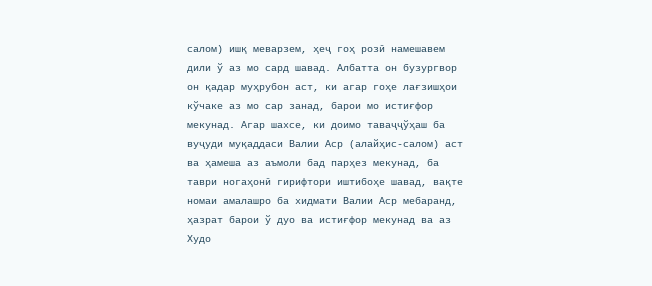салом) ишқ меварзем, ҳеҷ гоҳ розӣ намешавем дили ў аз мо сард шавад. Албатта он бузургвор он қадар муҳрубон аст, ки агар гоҳе лағзишҳои кўчаке аз мо сар занад, барои мо истиғфор мекунад. Агар шахсе, ки доимо таваҷҷўҳаш ба вуҷуди муқаддаси Валии Аср (алайҳис-салом) аст ва ҳамеша аз аъмоли бад парҳез мекунад, ба таври ногаҳонӣ гирифтори иштибоҳе шавад, вақте номаи амалашро ба хидмати Валии Аср мебаранд, ҳазрат барои ў дуо ва истиғфор мекунад ва аз Худо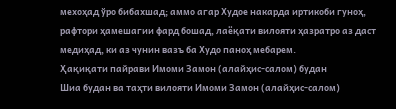мехоҳад ўро бибахшад; аммо агар Худое накарда иртикоби гуноҳ, рафтори ҳамешагии фард бошад, лаёқати вилояти ҳазратро аз даст медиҳад, ки аз чунин вазъ ба Худо паноҳ мебарем.
Ҳақиқати пайрави Имоми Замон (алайҳис-салом) будан
Шиа будан ва таҳти вилояти Имоми Замон (алайҳис-салом)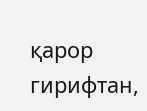қарор гирифтан,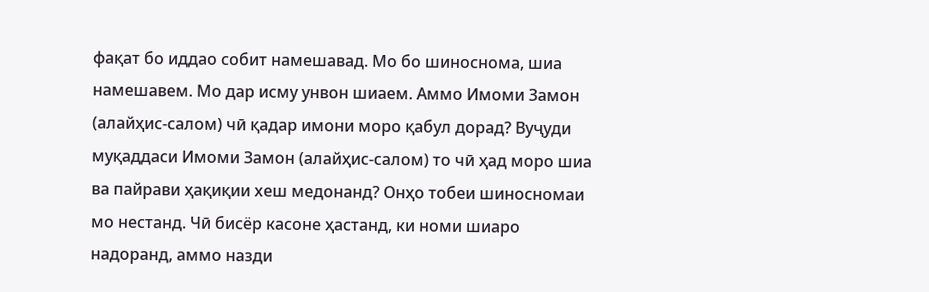фақат бо иддао собит намешавад. Мо бо шиноснома, шиа намешавем. Мо дар исму унвон шиаем. Аммо Имоми Замон (алайҳис-салом) чӣ қадар имони моро қабул дорад? Вуҷуди муқаддаси Имоми Замон (алайҳис-салом) то чӣ ҳад моро шиа ва пайрави ҳақиқии хеш медонанд? Онҳо тобеи шиносномаи мо нестанд. Чӣ бисёр касоне ҳастанд, ки номи шиаро надоранд, аммо назди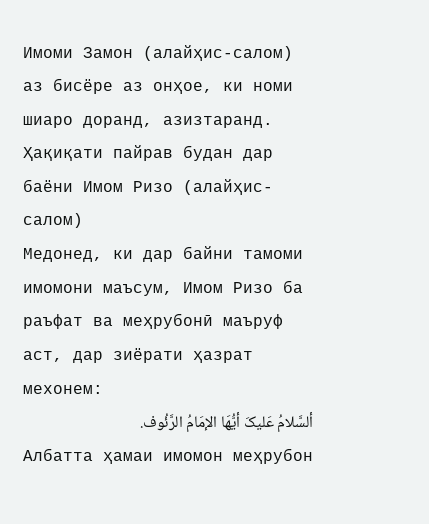Имоми Замон (алайҳис-салом) аз бисёре аз онҳое, ки номи шиаро доранд, азизтаранд.
Ҳақиқати пайрав будан дар баёни Имом Ризо (алайҳис-салом)
Медонед, ки дар байни тамоми имомони маъсум, Имом Ризо ба раъфат ва меҳрубонӣ маъруф аст, дар зиёрати ҳазрат мехонем:
ألسَّلامُ عَليکَ أيُّهَا الإمَامُ الرَّئُوف.
Албатта ҳамаи имомон меҳрубон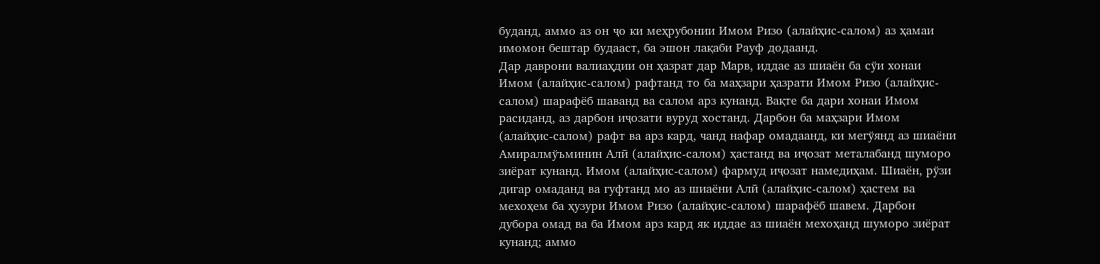буданд, аммо аз он ҷо ки меҳрубонии Имом Ризо (алайҳис-салом) аз ҳамаи имомон бештар будааст, ба эшон лақаби Рауф додаанд.
Дар даврони валиаҳдии он ҳазрат дар Марв, иддае аз шиаён ба сўи хонаи Имом (алайҳис-салом) рафтанд то ба маҳзари ҳазрати Имом Ризо (алайҳис-салом) шарафёб шаванд ва салом арз кунанд. Вақте ба дари хонаи Имом расиданд, аз дарбон иҷозати вуруд хостанд. Дарбон ба маҳзари Имом (алайҳис-салом) рафт ва арз кард, чанд нафар омадаанд, ки мегўянд аз шиаёни Амиралмўъминин Алӣ (алайҳис-салом) ҳастанд ва иҷозат металабанд шуморо зиёрат кунанд. Имом (алайҳис-салом) фармуд иҷозат намедиҳам. Шиаён, рўзи дигар омаданд ва гуфтанд мо аз шиаёни Алӣ (алайҳис-салом) ҳастем ва мехоҳем ба ҳузури Имом Ризо (алайҳис-салом) шарафёб шавем. Дарбон дубора омад ва ба Имом арз кард як иддае аз шиаён мехоҳанд шуморо зиёрат кунанд; аммо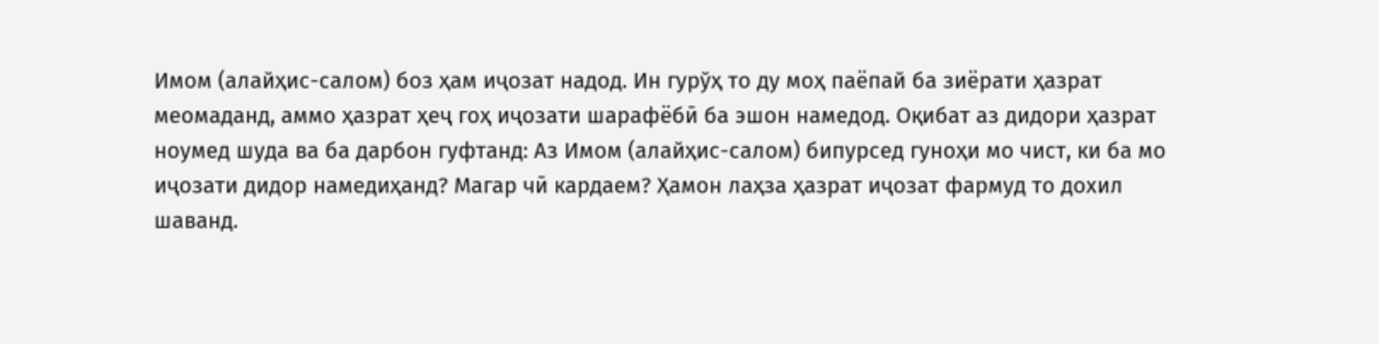Имом (алайҳис-салом) боз ҳам иҷозат надод. Ин гурўҳ то ду моҳ паёпай ба зиёрати ҳазрат меомаданд, аммо ҳазрат ҳеҷ гоҳ иҷозати шарафёбӣ ба эшон намедод. Оқибат аз дидори ҳазрат ноумед шуда ва ба дарбон гуфтанд: Аз Имом (алайҳис-салом) бипурсед гуноҳи мо чист, ки ба мо иҷозати дидор намедиҳанд? Магар чӣ кардаем? Ҳамон лаҳза ҳазрат иҷозат фармуд то дохил шаванд.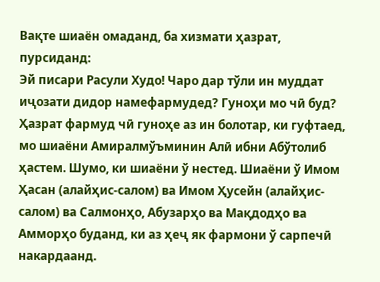Вақте шиаён омаданд, ба хизмати ҳазрат, пурсиданд:
Эй писари Расули Худо! Чаро дар тўли ин муддат иҷозати дидор намефармудед? Гуноҳи мо чӣ буд?
Ҳазрат фармуд чӣ гуноҳе аз ин болотар, ки гуфтаед, мо шиаёни Амиралмўъминин Алӣ ибни Абўтолиб ҳастем. Шумо, ки шиаёни ў нестед. Шиаёни ў Имом Ҳасан (алайҳис-салом) ва Имом Ҳусейн (алайҳис-салом) ва Салмонҳо, Абузарҳо ва Мақдодҳо ва Амморҳо буданд, ки аз ҳеҷ як фармони ў сарпечӣ накардаанд.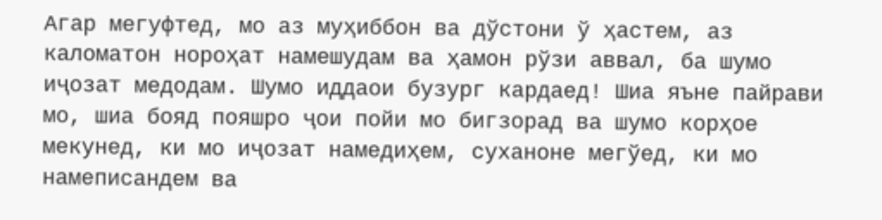Агар мегуфтед, мо аз муҳиббон ва дўстони ў ҳастем, аз каломатон нороҳат намешудам ва ҳамон рўзи аввал, ба шумо иҷозат медодам. Шумо иддаои бузург кардаед! Шиа яъне пайрави мо, шиа бояд пояшро ҷои пойи мо бигзорад ва шумо корҳое мекунед, ки мо иҷозат намедиҳем, суханоне мегўед, ки мо намеписандем ва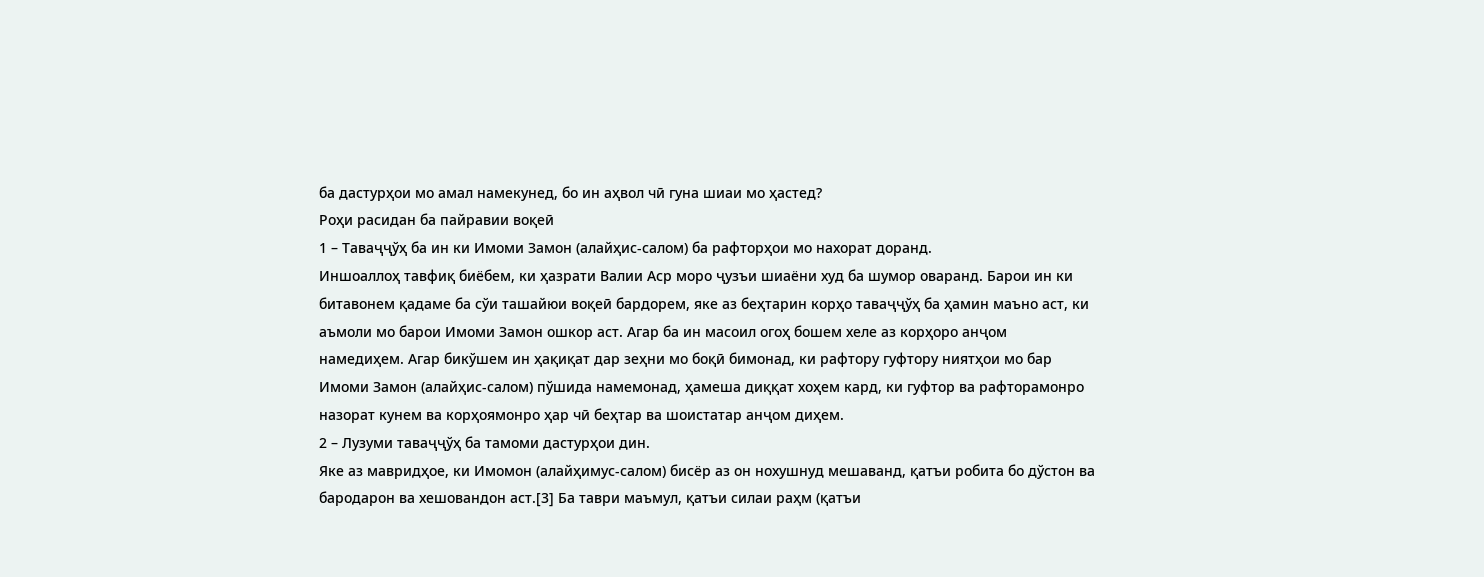ба дастурҳои мо амал намекунед, бо ин аҳвол чӣ гуна шиаи мо ҳастед?
Роҳи расидан ба пайравии воқеӣ
1 – Таваҷҷўҳ ба ин ки Имоми Замон (алайҳис-салом) ба рафторҳои мо нахорат доранд.
Иншоаллоҳ тавфиқ биёбем, ки ҳазрати Валии Аср моро ҷузъи шиаёни худ ба шумор оваранд. Барои ин ки битавонем қадаме ба сўи ташайюи воқеӣ бардорем, яке аз беҳтарин корҳо таваҷҷўҳ ба ҳамин маъно аст, ки аъмоли мо барои Имоми Замон ошкор аст. Агар ба ин масоил огоҳ бошем хеле аз корҳоро анҷом намедиҳем. Агар бикўшем ин ҳақиқат дар зеҳни мо боқӣ бимонад, ки рафтору гуфтору ниятҳои мо бар Имоми Замон (алайҳис-салом) пўшида намемонад, ҳамеша диққат хоҳем кард, ки гуфтор ва рафторамонро назорат кунем ва корҳоямонро ҳар чӣ беҳтар ва шоистатар анҷом диҳем.
2 – Лузуми таваҷҷўҳ ба тамоми дастурҳои дин.
Яке аз мавридҳое, ки Имомон (алайҳимус-салом) бисёр аз он нохушнуд мешаванд, қатъи робита бо дўстон ва бародарон ва хешовандон аст.[3] Ба таври маъмул, қатъи силаи раҳм (қатъи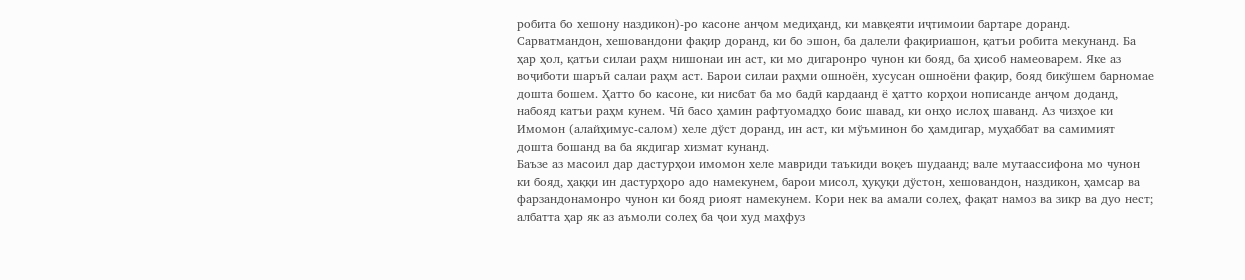робита бо хешону наздикон)-ро касоне анҷом медиҳанд, ки мавқеяти иҷтимоии бартаре доранд. Сарватмандон, хешовандони фақир доранд, ки бо эшон, ба далели фақириашон, қатъи робита мекунанд. Ба ҳар ҳол, қатъи силаи раҳм нишонаи ин аст, ки мо дигаронро чунон ки бояд, ба ҳисоб намеоварем. Яке аз воҷиботи шаръӣ салаи раҳм аст. Барои силаи раҳми ошноён, хусусан ошноёни фақир, бояд бикўшем барномае дошта бошем. Ҳатто бо касоне, ки нисбат ба мо бадӣ кардаанд ё ҳатто корҳои нописанде анҷом доданд, набояд катъи раҳм кунем. Чӣ басо ҳамин рафтуомадҳо боис шавад, ки онҳо ислоҳ шаванд. Аз чизҳое ки Имомон (алайҳимус-салом) хеле дўст доранд, ин аст, ки мўъминон бо ҳамдигар, муҳаббат ва самимият дошта бошанд ва ба якдигар хизмат кунанд.
Баъзе аз масоил дар дастурҳои имомон хеле мавриди таъкиди воқеъ шудаанд; вале мутаассифона мо чунон ки бояд, ҳаққи ин дастурҳоро адо намекунем, барои мисол, ҳуқуқи дўстон, хешовандон, наздикон, ҳамсар ва фарзандонамонро чунон ки бояд риоят намекунем. Кори нек ва амали солеҳ, фақат намоз ва зикр ва дуо нест; албатта ҳар як аз аъмоли солеҳ ба ҷои худ маҳфуз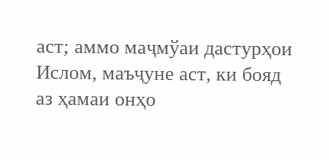аст; аммо маҷмўаи дастурҳои Ислом, маъҷуне аст, ки бояд аз ҳамаи онҳо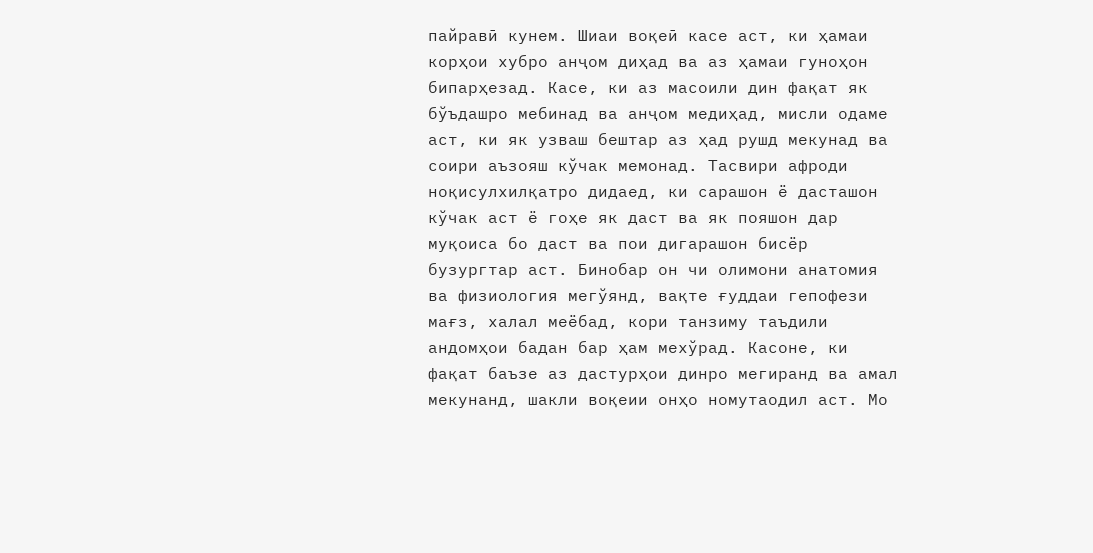пайравӣ кунем. Шиаи воқеӣ касе аст, ки ҳамаи корҳои хубро анҷом диҳад ва аз ҳамаи гуноҳон бипарҳезад. Касе, ки аз масоили дин фақат як бўъдашро мебинад ва анҷом медиҳад, мисли одаме аст, ки як узваш бештар аз ҳад рушд мекунад ва соири аъзояш кўчак мемонад. Тасвири афроди ноқисулхилқатро дидаед, ки сарашон ё дасташон кўчак аст ё гоҳе як даст ва як пояшон дар муқоиса бо даст ва пои дигарашон бисёр бузургтар аст. Бинобар он чи олимони анатомия ва физиология мегўянд, вақте ғуддаи гепофези мағз, халал меёбад, кори танзиму таъдили андомҳои бадан бар ҳам мехўрад. Касоне, ки фақат баъзе аз дастурҳои динро мегиранд ва амал мекунанд, шакли воқеии онҳо номутаодил аст. Мо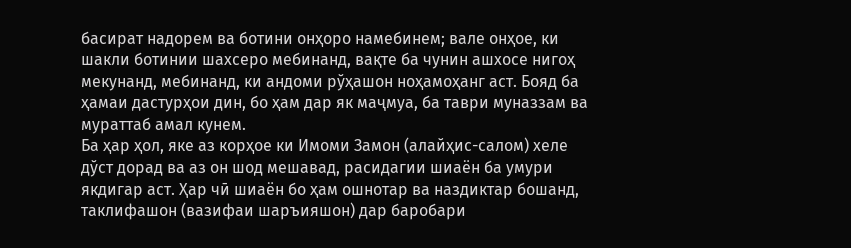басират надорем ва ботини онҳоро намебинем; вале онҳое, ки шакли ботинии шахсеро мебинанд, вақте ба чунин ашхосе нигоҳ мекунанд, мебинанд, ки андоми рўҳашон ноҳамоҳанг аст. Бояд ба ҳамаи дастурҳои дин, бо ҳам дар як маҷмуа, ба таври муназзам ва мураттаб амал кунем.
Ба ҳар ҳол, яке аз корҳое ки Имоми Замон (алайҳис-салом) хеле дўст дорад ва аз он шод мешавад, расидагии шиаён ба умури якдигар аст. Ҳар чӣ шиаён бо ҳам ошнотар ва наздиктар бошанд, таклифашон (вазифаи шаръияшон) дар баробари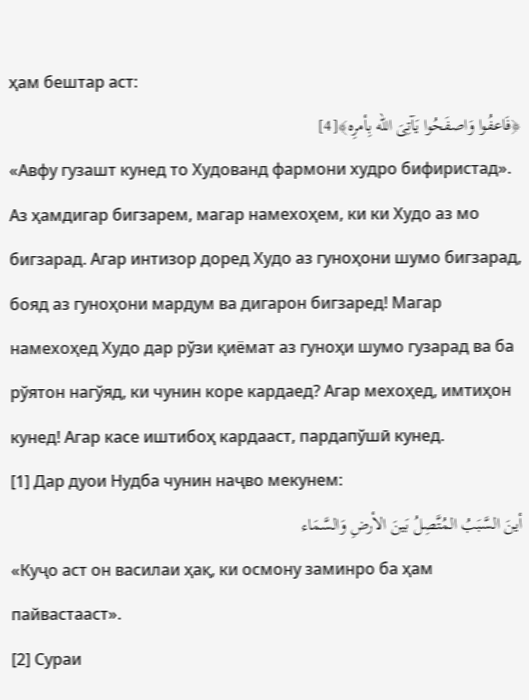ҳам бештар аст:
﴿فَاعفُوا وَاصفَحُوا يَآتِیَ الله بِأمرِه﴾[4]
«Авфу гузашт кунед то Худованд фармони худро бифиристад». Аз ҳамдигар бигзарем, магар намехоҳем, ки ки Худо аз мо бигзарад. Агар интизор доред Худо аз гуноҳони шумо бигзарад, бояд аз гуноҳони мардум ва дигарон бигзаред! Магар намехоҳед Худо дар рўзи қиёмат аз гуноҳи шумо гузарад ва ба рўятон нагўяд, ки чунин коре кардаед? Агар мехоҳед, имтиҳон кунед! Агар касе иштибоҳ кардааст, пардапўшӣ кунед.
[1] Дар дуои Нудба чунин наҷво мекунем:
أينَ السَّبَبُ المُتَّصِلُ بَينَ الأرضِ وَالسَّمَاء
«Куҷо аст он василаи ҳақ, ки осмону заминро ба ҳам пайвастааст».
[2] Сураи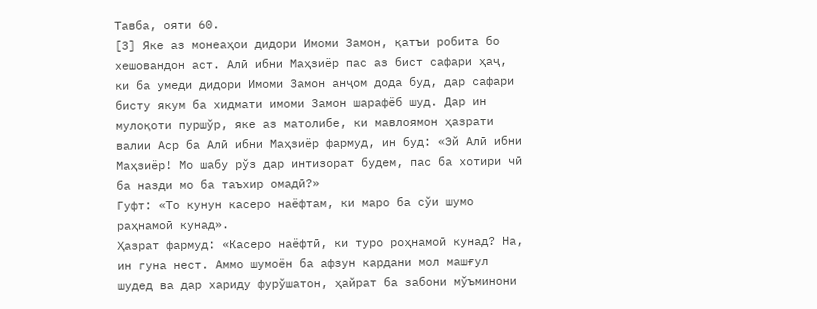Тавба, ояти 60.
[3] Яке аз монеаҳои дидори Имоми Замон, қатъи робита бо хешовандон аст. Алӣ ибни Маҳзиёр пас аз бист сафари ҳаҷ, ки ба умеди дидори Имоми Замон анҷом дода буд, дар сафари бисту якум ба хидмати имоми Замон шарафёб шуд. Дар ин мулоқоти пуршўр, яке аз матолибе, ки мавлоямон ҳазрати валии Аср ба Алӣ ибни Маҳзиёр фармуд, ин буд: «Эй Алӣ ибни Маҳзиёр! Мо шабу рўз дар интизорат будем, пас ба хотири чӣ ба назди мо ба таъхир омадӣ?»
Гуфт: «То кунун касеро наёфтам, ки маро ба сўи шумо раҳнамоӣ кунад».
Ҳазрат фармуд: «Касеро наёфтӣ, ки туро роҳнамоӣ кунад? На, ин гуна нест. Аммо шумоён ба афзун кардани мол машғул шудед ва дар хариду фурўшатон, ҳайрат ба забони мўъминони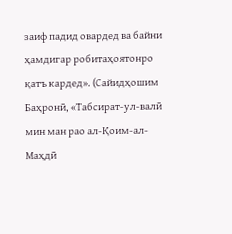заиф падид овардед ва байни ҳамдигар робитаҳоятонро қатъ кардед». (Сайидҳошим Баҳронӣ, «Табсират-ул-валӣ мин ман рао ал-Қоим-ал-Маҳдӣ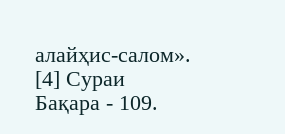алайҳис-салом».
[4] Сураи Бақара - 109.